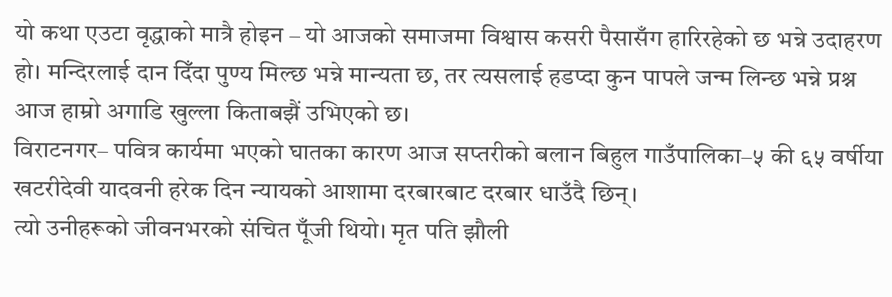यो कथा एउटा वृद्धाको मात्रै होइन – यो आजको समाजमा विश्वास कसरी पैसासँग हारिरहेको छ भन्ने उदाहरण हो। मन्दिरलाई दान दिँदा पुण्य मिल्छ भन्ने मान्यता छ, तर त्यसलाई हडप्दा कुन पापले जन्म लिन्छ भन्ने प्रश्न आज हाम्रो अगाडि खुल्ला किताबझैं उभिएको छ।
विराटनगर– पवित्र कार्यमा भएको घातका कारण आज सप्तरीको बलान बिहुल गाउँपालिका–५ की ६५ वर्षीया खटरीदेवी यादवनी हरेक दिन न्यायको आशामा दरबारबाट दरबार धाउँदै छिन्।
त्यो उनीहरूको जीवनभरको संचित पूँजी थियो। मृत पति झौली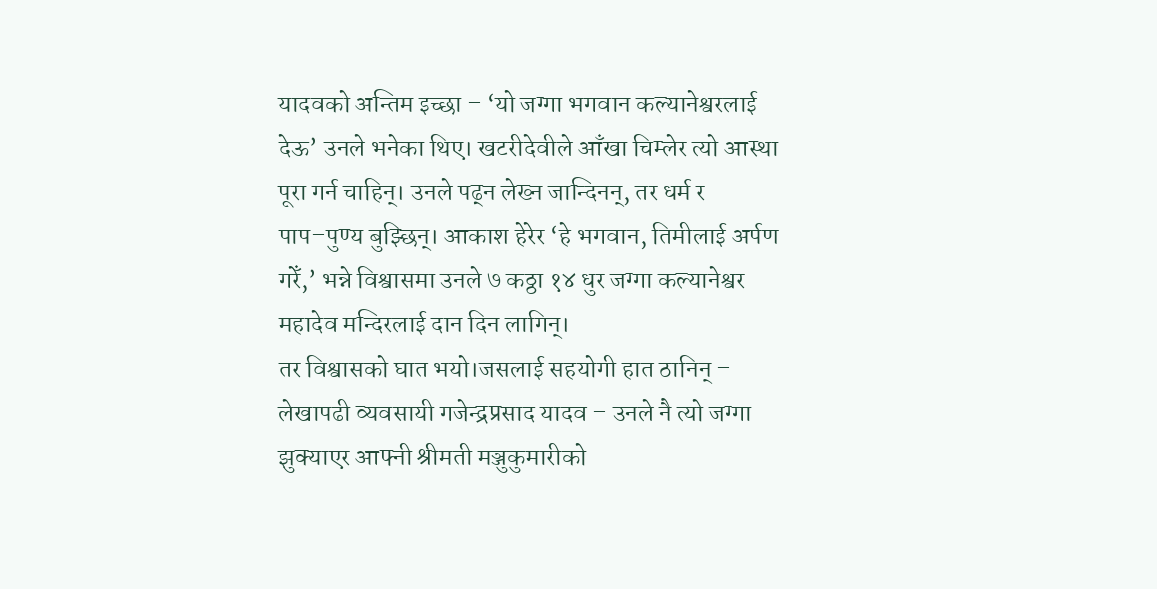यादवको अन्तिम इच्छा – ‘यो जग्गा भगवान कल्यानेश्वरलाई देऊ’ उनले भनेका थिए। खटरीदेवीले आँखा चिम्लेर त्यो आस्था पूरा गर्न चाहिन्। उनले पढ्न लेख्न जान्दिनन्, तर धर्म र पाप–पुण्य बुझ्छिन्। आकाश हेरेर ‘हे भगवान, तिमीलाई अर्पण गरेँ,’ भन्ने विश्वासमा उनले ७ कठ्ठा १४ धुर जग्गा कल्यानेश्वर महादेव मन्दिरलाई दान दिन लागिन्।
तर विश्वासको घात भयो।जसलाई सहयोगी हात ठानिन् – लेखापढी व्यवसायी गजेन्द्रप्रसाद यादव – उनले नै त्यो जग्गा झुक्याएर आफ्नी श्रीमती मञ्जुकुमारीको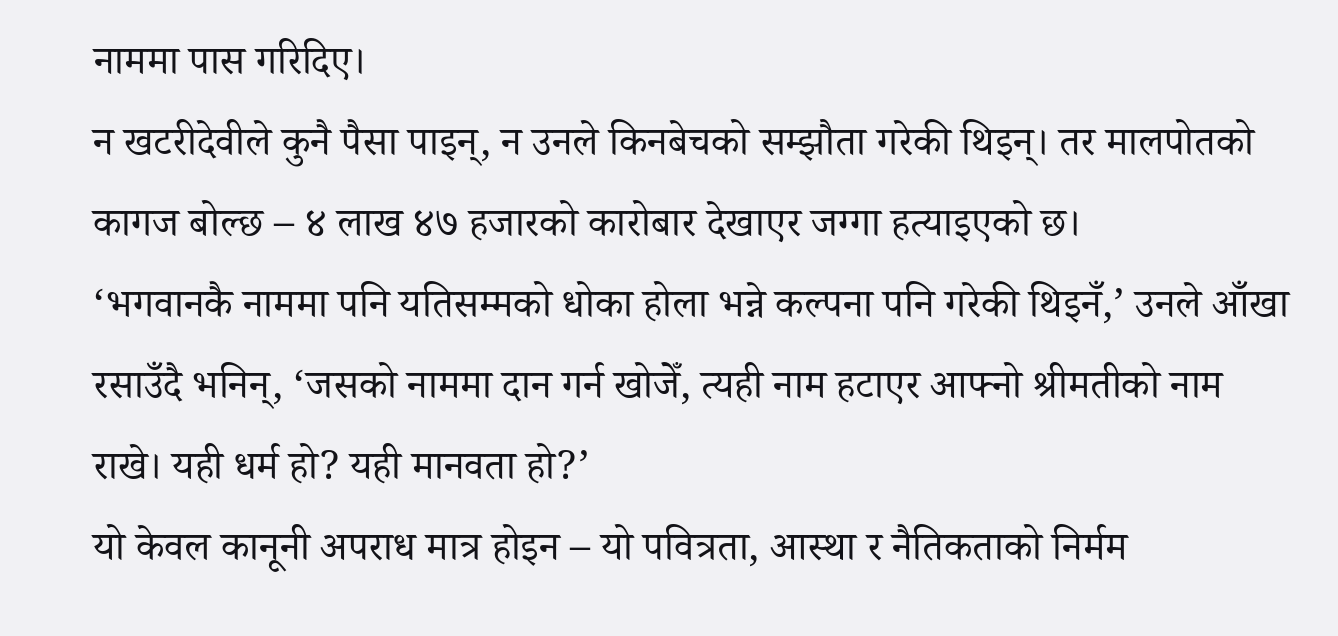नाममा पास गरिदिए।
न खटरीदेवीले कुनै पैसा पाइन्, न उनले किनबेचको सम्झौता गरेकी थिइन्। तर मालपोतको कागज बोल्छ – ४ लाख ४७ हजारको कारोबार देखाएर जग्गा हत्याइएको छ।
‘भगवानकै नाममा पनि यतिसम्मको धोका होला भन्ने कल्पना पनि गरेकी थिइनँ,’ उनले आँखा रसाउँदै भनिन्, ‘जसको नाममा दान गर्न खोजेँ, त्यही नाम हटाएर आफ्नो श्रीमतीको नाम राखे। यही धर्म हो? यही मानवता हो?’
यो केवल कानूनी अपराध मात्र होइन – यो पवित्रता, आस्था र नैतिकताको निर्मम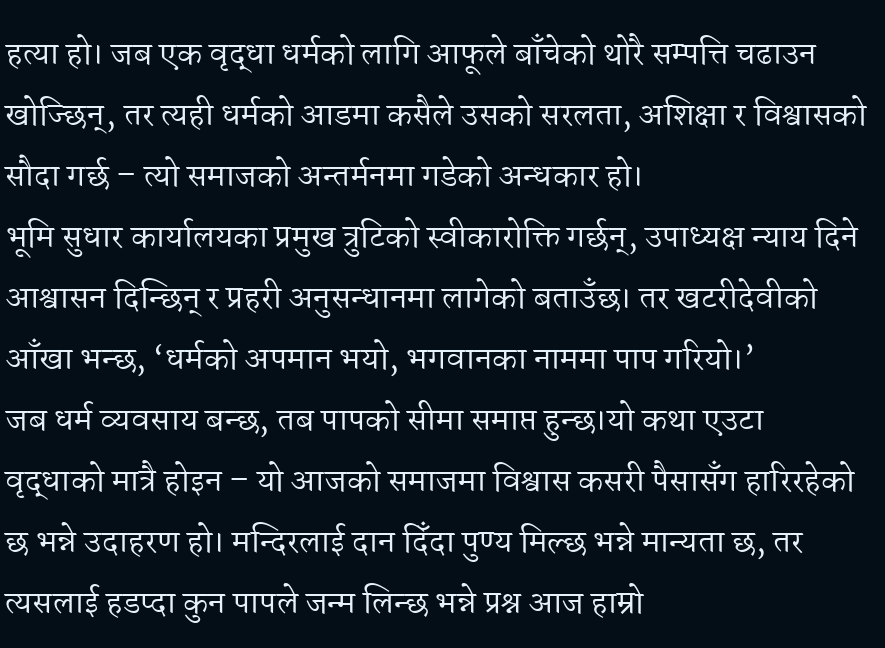हत्या हो। जब एक वृद्धा धर्मको लागि आफूले बाँचेको थोरै सम्पत्ति चढाउन खोज्छिन्, तर त्यही धर्मको आडमा कसैले उसको सरलता, अशिक्षा र विश्वासको सौदा गर्छ – त्यो समाजको अन्तर्मनमा गडेको अन्धकार हो।
भूमि सुधार कार्यालयका प्रमुख त्रुटिको स्वीकारोक्ति गर्छन्, उपाध्यक्ष न्याय दिने आश्वासन दिन्छिन् र प्रहरी अनुसन्धानमा लागेको बताउँछ। तर खटरीदेवीको आँखा भन्छ, ‘धर्मको अपमान भयो, भगवानका नाममा पाप गरियो।’
जब धर्म व्यवसाय बन्छ, तब पापको सीमा समाप्त हुन्छ।यो कथा एउटा वृद्धाको मात्रै होइन – यो आजको समाजमा विश्वास कसरी पैसासँग हारिरहेको छ भन्ने उदाहरण हो। मन्दिरलाई दान दिँदा पुण्य मिल्छ भन्ने मान्यता छ, तर त्यसलाई हडप्दा कुन पापले जन्म लिन्छ भन्ने प्रश्न आज हाम्रो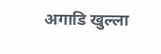अगाडि खुल्ला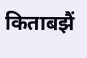किताबझैं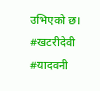उभिएको छ।
#खटरीदेवी #यादवनी